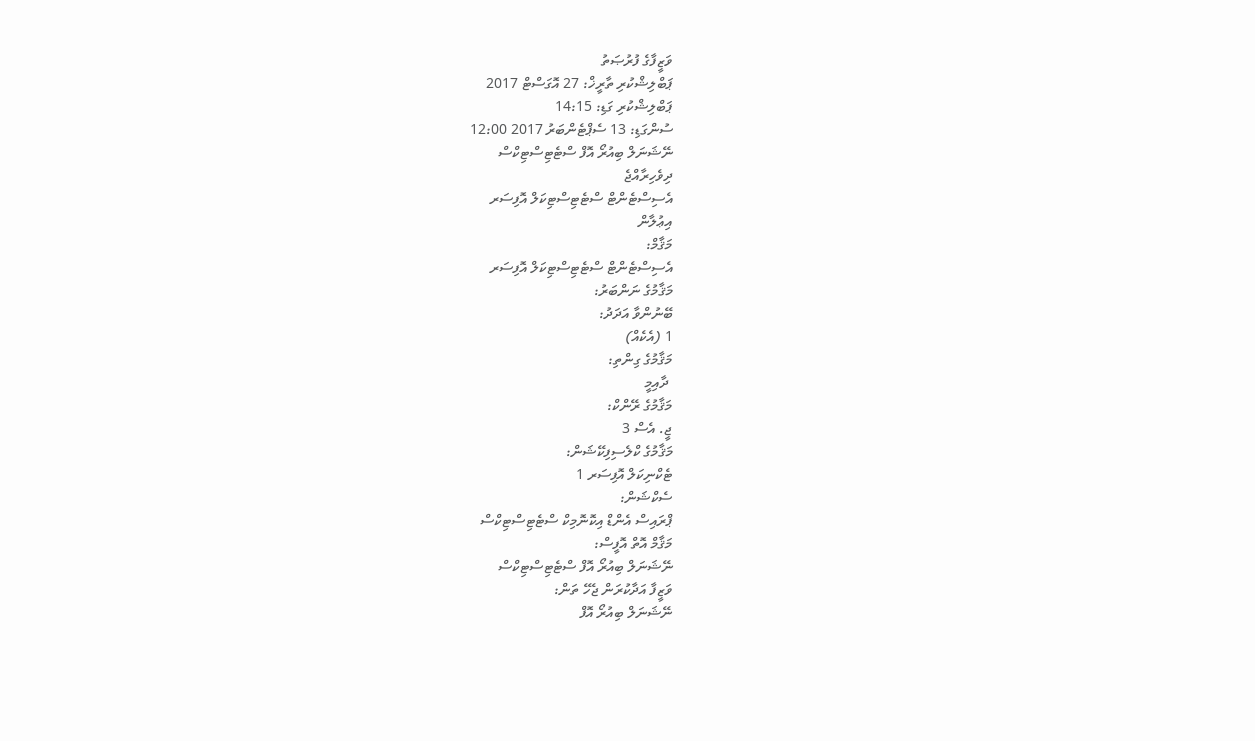ވަޒީފާގެ ފުރުޞަތު
ޕަބްލިޝްކުރި ތާރީޚް: 27 އޮގަސްޓް 2017
ޕަބްލިޝްކުރި ގަޑި: 14:15
ސުންގަޑި: 13 ސެޕްޓެންބަރު 2017 12:00
ނޭޝަނަލް ބިއުރޯ އޮފް ސްޓެޓިސްޓިކްސް
ދިވެހިރާއްޖެ
އެސިސްޓެންޓް ސްޓެޓިސްޓިކަލް އޮފިސަރ
އިޢުލާން
މަޤާމް:
އެސިސްޓެންޓް ސްޓެޓިސްޓިކަލް އޮފިސަރ
މަޤާމުގެ ނަންބަރު:
ބޭނުންވާ އަދަދު:
1 (އެކެއް)
މަޤާމުގެ ގިންތި:
 ދާއިމީ
މަޤާމުގެ ރޭންކް:
ޖީ. އެސް 3
މަޤާމުގެ ކްލެސިފިކޭޝަން:
ޓެކްނިކަލް އޮފިސަރ 1
ސެކްޝަން:
ޕްރައިސް އެންޑް އިކޮނޮމިކް ސްޓެޓިސްޓިކްސް
މަޤާމް އޮތް އޮފީސް:
ނޭޝަނަލް ބިއުރޯ އޮފް ސްޓެޓިސްޓިކްސް
ވަޒީފާ އަދާކުރަން ޖެހޭ ތަން:
ނޭޝަނަލް ބިއުރޯ އޮފް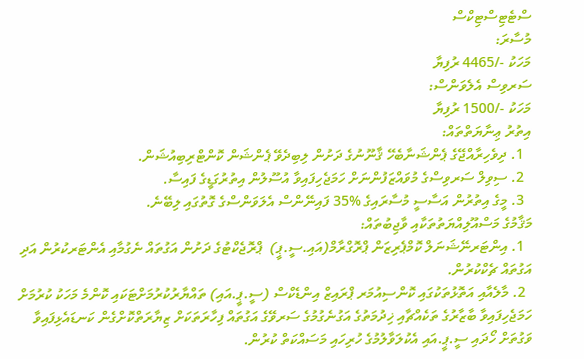ސްޓެޓިސްޓިކްސް
މުސާރަ:
މަހަކު -/4465 ރުފިޔާ
ސަރވިސް އެލެވަންސް:
މަހަކު -/1500 ރުފިޔާ
އިތުރު ޢިނާޔަތްތައް:
  1. ދިވެހިރާއްޖޭގެ ޕެންޝަނާބެހޭ ޤާނޫނުގެ ދަށުން ލިބިދެވޭ ޕެންޝަން ކޮންޓްރިބިއުޝަން.
  2. ސިވިލް ސަރވިސްގެ މުވައްޒަފުންނަށް ހަމަޖެހިފައިވާ އުސޫލުން އިތުރުގަޑީގެ ފައިސާ.
  3. މީގެ އިތުރުން އަސާސީ މުސާރައިގެ %35 ފައިނޭންސް އެލަވަންސްގެ ގޮތުގައި ލިބޭނެ.
މަޤާމުގެ މަސްއޫލިއްޔަތުތަކާއި ވާޖިބުތައް:
  1. އިންޓަރނޭޝަނަލް ކޮމްޕެރިޒަން ޕްރޮގްރާމް(އައި.ސީ.ޕީ)  ޕްރޮޖެކްޓުގެ ދަށުން އަގުތައް ނެގުމާއި އެންޓަރކުރުން އަދި އަގުތައް ޗެކްކުރުން.
  2. މާލެއާއި އަތޮޅުތަކުގައި ކޮންސިއުމަރ ޕްރައިޒް އިންޑެކްސް (ސީ.ޕީ.އައި) ތައްޔާރުކުރުމަށްޓަކައި ކޮންމެ މަހަކު ކުރުމަށް ހަމަޖެހިފައިވާ ބާޒާރުގެ ތަކެއްޗާއި ޚިދުމަތުގެ އަގުނެގުމުގެ ސަރވޭގެ އަގުތައް ފިހާރަތަކަށް ޒިޔާރަތްކޮށްގެން ކަނޑައެޅިފައިވާ ވަގުތަށް ހޯދައި ސީ.ޕީ.އައި އެކުލަވާލުމުގެ ހުރިހައި މަސައްކަތް ކުރުން.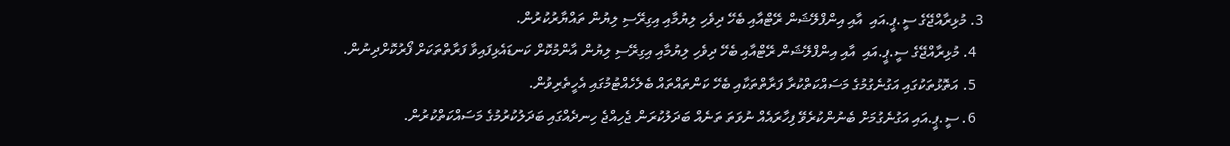3. މުޅިރާއްޖޭގެ ސީ.ޕީ.އައި  އާއި އިންފްލޭޝަން ރޭޓްއާއި ބެހޭ ދިވެހި ލިޔުމާއި އިގިރޭސި ލިޔުން ތައްޔާރުކުރުން.
  4. މުޅިރާއްޖޭގެ ސީ.ޕީ.އައި  އާއި އިންފްލޭޝަން ރޭޓްއާއި ބެހޭ ދިވެހި ލިޔުމާއި އިގިރޭސި ލިޔުން އާންމުކޮށް ކަނޑައެޅިފައިވާ ފަރާތްތަކަށް ފޯރުކޮށްދިނުން.
  5. އަތޮޅުތަކުގައި އަގުނެގުމުގެ މަސައްކަތްކުރާ ފަރާތްތަކާއި ބެހޭ ކަންތައްތައް ބެލެހެއްޓުމުގައި އެހީތެރިވުން.
  6. ސީ.ޕީ.އައި އަގުނެގުމަށް ބެނުންކުރެވޭ ފިހާރައެއް ނުވަތަ ތަނެއް ބަދަލުކުރަން ޖެހިއްޖެ ހިނދެއްގައި ބަދަލުކުރުމުގެ މަސައްކަތްކުރުން.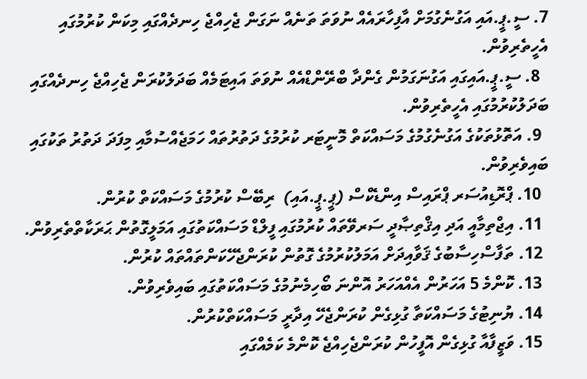7. ސީ.ޕީ.އައި އަގުނެގުމަށް އާފިހާރައެއް ނުވަތަ ތަނެއް ނަގަން ޖެހިއްޖެ ހިނދެއްގައި މިކަން ކުރުމުގައި އެހީތެރިވުން.
  8. ސީ.ޕީ.އައިގައި އަގުނަގަމުން ގެންދާ ބްރޭންޑްއެއް ނުވަތަ އައިޓަމެއް ބަދަލުކުރަން ޖެހިއްޖެ ހިނދެއްގައި ބަދަލުކުރުމުގައި އެހީތެރިވުން.
  9. އަތޮޅުތަކުގެ އަގުނެގުމުގެ މަސައްކަތް މޮނީޓަރ ކުރުމުގެ ދަތުރުތައް ހަމަޖެއްސުމާއި މިފަދަ ދަތުރު ތަކުގައި ބައިވެރިވުން.
  10. ޕްރޮޑިއުސަރ ޕްރައިސް އިންޑެކްސް (ޕީ.ޕީ.އައި)  ރިބޭސް ކުރުމުގެ މަސައްކަތް ކުރުން.
  11. އިޖްތިމާއީ އަދި އިޤްތިޞާދީ ސަރވޭތައް ކުރުމުގައި ފީލްޑް މަސައްކަތުގައި އަމަލީގޮތުން ޙަރަކާތްތެރިވުން.
  12. ތަފާސްހިސާބުގެ ޤަވާއިދަށް އަމަލުކުރުމުގެ ގޮތުން ކުރަންޖެހޭކަންތައްތައް ކުރުން.
  13. ކޮންމެ 5 އަހަރުން އެއްއަހަރު އޮންނަ ބޯހިމެނުމުގެ މަސައްކަތުގައި ބައިވެރިވުން.
  14. ޔުނިޓުގެ މަސައްކަތާ ގުޅިގެން ކުރަންޖެހޭ އިދާރީ މަސައްކަތްކުރުން.
  15. ވަޒީފާއާ ގުޅިގެން އޮފީހުން ކުރަންޖެހިއްޖެ ކޮންމެ ކަމެއްގައި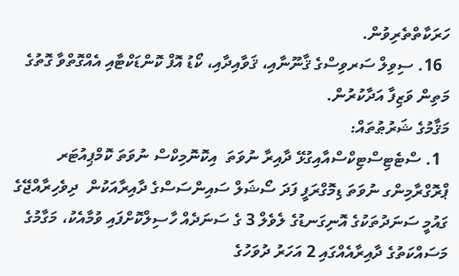ހަރަކާތްތެރިވުން.
  16. ސިވިލް ސަރވިސްގެ ޤާނޫނާއި، ޤަވާއިދާއި، ކޯޑު އޮފް ކޮންޑަކްޓާއި އެއްގޮތްވާ ގޮތުގެ މަތިން ވަޒިފާ އަދާކުރުން.
މަޤާމުގެ ޝަރުޠުތައް:
  1. ސްޓެޓިސްޓިކްސްއާއިގުޅޭ ދާއިރާ ނުވަތަ  އިކޮނޮމިކްސް ނުވަތަ ކޮމްޕިއުޓަރ ޕްރޮގްރާމިންގ ނުވަތަ ޑިމޮގްރަފީ ފަދަ ސޯޝަލް ސައިންސަސްގެ ދާއިރާއަކުން  ދިވެހިރާއްޖޭގެ ގައުމީ ސަނަދުތަކުގެ އޮނިގަނޑުގެ ލެވެލް 3 ގެ ސަނަދެއް ހާސިލްކޮށްފައި ވުމާއެކު، މަގާމުގެ މަސައްކަތުގެ ދާއިރާއެއްގައި 2 އަހަރު ދުވަހުގެ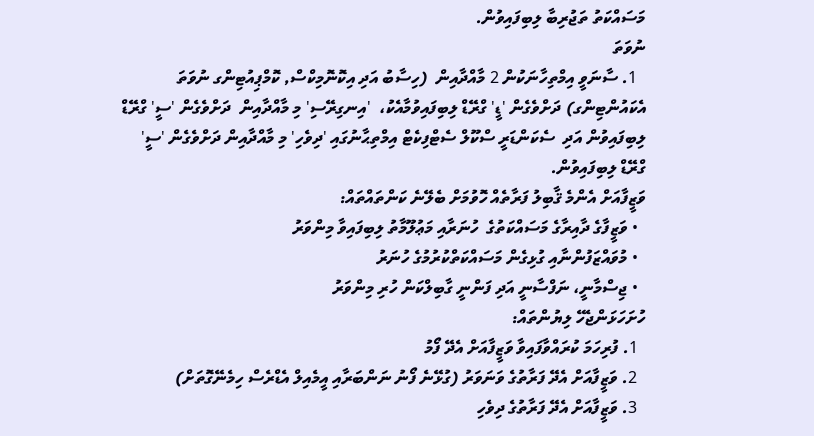މަސައްކަތު ތަޖުރިބާ ލިބިފައިވުން.
ނުވަތަ
  1. ސާނަވީ އިމްތިހާނަކުން 2 މާއްދާއިން  (ހިސާބު އަދި އިކޮނޮމިކްސް, ކޮމްޕިއުޓިންގ ނުވަތަ އެކައުންޓިންގ) ދަށްވެގެން 'ޑީ' ގްރޭޑް ލިބިފައިވުމާއެކު،  'އިނގިރޭސި' މި މާއްދާއިން  ދަށްވެގެން 'ސީ' ގްރޭޑް ލިބިފައިވުން އަދި  ސެކަންޑަރީ ސްކޫލް ސެޓްފިކެޓް އިމްތިޙާނުގައި 'ދިވެހި' މި މާއްދާއިން ދަށްވެގެން 'ސީ' ގްރޭޑް ލިބިފައިވުން.
ވަޒީފާއަށް އެންމެ ޤާބިލު ފަރާތެއް ހޮވުމަށް ބެލޭނެ ކަންތައްތައް:
  • ވަޒީފާގެ ދާއިރާގެ މަސައްކަތުގެ  ހުނަރާއި މަޢުލޫމާތު ލިބިފައިވާ މިންވަރު
  • މުވައްޒަފުންނާއި ގުޅިގެން މަސައްކަތްކުރުމުގެ ހުނަރު
  • ޖިސްމާނީ، ނަފްސާނީ އަދި ފަންނީ ގާބިލްކަން ހުރި މިންވަރު
ހުށަހަޅަންޖެހޭ ލިޔުންތައް:
  1. ފުރިހަމަ ކުރައްވާފައިވާ ވަޒީފާއަށް އެދޭ ފޯމު
  2. ވަޒީފާއަށް އެދޭ ފަރާތުގެ ވަނަވަރު (ގުޅޭނެ ފޯނު ނަންބަރާއި އީމެއިލް އެޑްރެސް ހިމެނޭގޮތަށް)
  3. ވަޒީފާއަށް އެދޭ ފަރާތުގެ ދިވެހި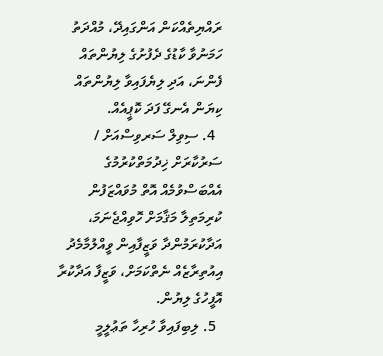ރައްޔިތެއްކަން އަންގައިދޭ، މުއްދަތު ހަމަނުވާ ކާޑުގެ ދެފުށުގެ ލިޔުންތައް ފެންނަ، އަދި ލިޔެފައިވާ ލިޔުންތައް ކިޔަން އެނގޭ ފަދަ ކޮޕީއެއް.
  4. ސިވިލް ސަރވިސްއަށް / ސަރުކާރަށް ޚިދުމަތްކުރުމުގެ އެއްބަސްވުމެއް އޮތް މުވައްޒަފުން ކުރިމަތިލާ މަޤާމަށް ހޮވިއްޖެނަމަ، އަދާކުރަމުންދާ ވަޒީފާއިން ވީއްލުމާމެދު އިއުތިރާޒެއް ނެތްކަމަށް، ވަޒީފާ އަދާކުރާ އޮފީހުގެ ލިޔުން.
  5. ލިބިފައިވާ ހުރިހާ ތަޢުލީމީ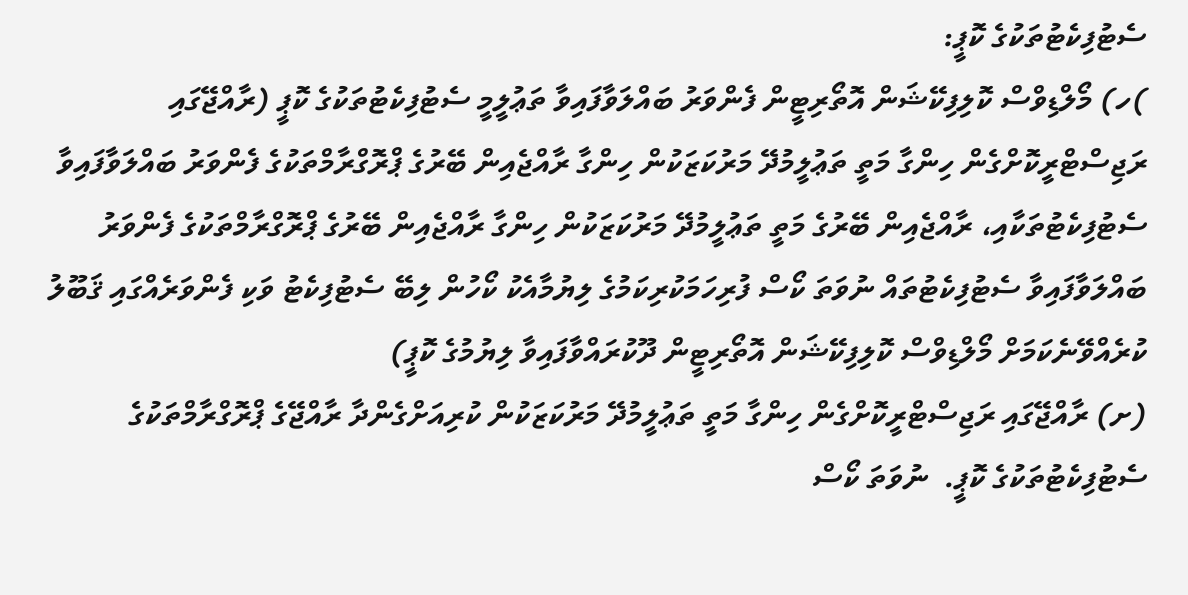ސެޓުފިކެޓުތަކުގެ ކޮޕީ:
)ހ) މޯލްޑިވްސް ކޮލިފިކޭޝަން އޮތޯރިޓީން ފެންވަރު ބައްލަވާފައިވާ ތަޢުލީމީ ސެޓުފިކެޓުތަކުގެ ކޮޕީ (ރާއްޖޭގައި ރަޖިސްޓްރީކޮށްގެން ހިންގާ މަތީ ތަޢުލީމުދޭ މަރުކަޒަކުން ހިންގާ ރާއްޖެއިން ބޭރުގެ ޕްރޮގްރާމްތަކުގެ ފެންވަރު ބައްލަވާފައިވާ ސެޓުފިކެޓުތަކާއި، ރާއްޖެއިން ބޭރުގެ މަތީ ތަޢުލީމުދޭ މަރުކަޒަކުން ހިންގާ ރާއްޖެއިން ބޭރުގެ ޕްރޮގްރާމްތަކުގެ ފެންވަރު ބައްލަވާފައިވާ ސެޓުފިކެޓުތައް ނުވަތަ ކޯސް ފުރިހަމަކުރިކަމުގެ ލިޔުމާއެކު ކޯހުން ލިބޭ ސެޓުފިކެޓު ވަކި ފެންވަރެއްގައި ޤަބޫލު ކުރެއްވޭނެކަމަށް މޯލްޑިވްސް ކޮލިފިކޭޝަން އޮތޯރިޓީން ދޫކުރައްވާފައިވާ ލިޔުމުގެ ކޮޕީ)
(ށ) ރާއްޖޭގައި ރަޖިސްޓްރީކޮށްގެން ހިންގާ މަތީ ތަޢުލީމުދޭ މަރުކަޒަކުން ކުރިއަށްގެންދާ ރާއްޖޭގެ ޕްރޮގްރާމްތަކުގެ ސެޓުފިކެޓުތަކުގެ ކޮޕީ.  ނުވަތަ ކޯސް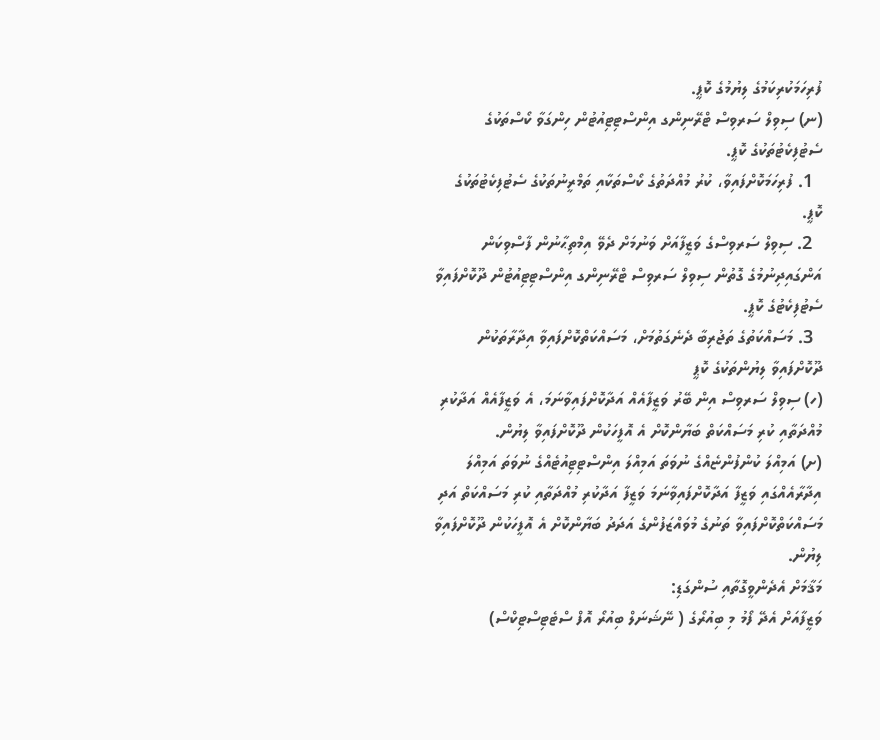ފުރިހަމަކުރިކަމުގެ ލިޔުމުގެ ކޮޕީ.
(ނ) ސިވިލް ސަރވިސް ޓްރޭނިންގ އިންސްޓިޓިއުޓުން ހިންގަވާ ކޯސްތަކުގެ ސެޓުފިކެޓުތަކުގެ ކޮޕީ.
  1. ފުރިހަމަކޮށްފައިވާ، ކުރު މުއްދަތުގެ ކޯސްތަކާއި ތަމްރީނުތަކުގެ ސެޓުފިކެޓުތަކުގެ ކޮޕީ.
  2. ސިވިލް ސަރވިސްގެ ވަޒީފާއަށް ވަނުމަށް ދެވޭ އިމްތިޙާނުން ފާސްވިކަން އަންގައިދިނުމުގެ ގޮތުން ސިވިލް ސަރވިސް ޓްރޭނިންގ އިންސްޓިޓިއުޓުން ދޫކޮށްފައިވާ ސެޓުފިކެޓުގެ ކޮޕީ.
  3. މަސައްކަތުގެ ތަޖުރިބާ ދެނެގަތުމަށް، މަސައްކަތްކޮށްފައިވާ އިދާރާތަކުން ދޫކޮށްފައިވާ ލިޔުންތަކުގެ ކޮޕީ
(ހ) ސިވިލް ސަރވިސް އިން ބޭރު ވަޒީފާއެއް އަދާކޮށްފައިވާނަމަ، އެ ވަޒީފާއެއް އަދާކުރި މުއްދަތާއި ކުރި މަސައްކަތް ބަޔާންކޮށް އެ އޮފީހަކުން ދޫކޮށްފައިވާ ލިޔުން.
(ށ) އަމިއްލަ ކުންފުންޏެއްގެ ނުވަތަ އަމިއްލަ އިންސްޓިޓިއުޓެއްގެ ނުވަތަ އަމިއްލަ އިދާރާއެއްގައި ވަޒީފާ އަދާކޮށްފައިވާނަމަ ވަޒީފާ އަދާކުރި މުއްދަތާއި ކުރި މަސައްކަތް އަދި މަސައްކަތްކޮށްފައިވާ ތަނުގެ މުވައްޒަފުންގެ އަދަދު ބަޔާންކޮށް އެ އޮފީހަކުން ދޫކޮށްފައިވާ ލިޔުން.
މަޤާމަށް އެދެންވީގޮތާއި ސުންގަޑި:
ވަޒީފާއަށް އެދޭ ފޯމު މި ބިއުރޯގެ ( ނޭޝަނަލް ބިއުރޯ އޮފް ސްޓެޓިސްޓިކްސް)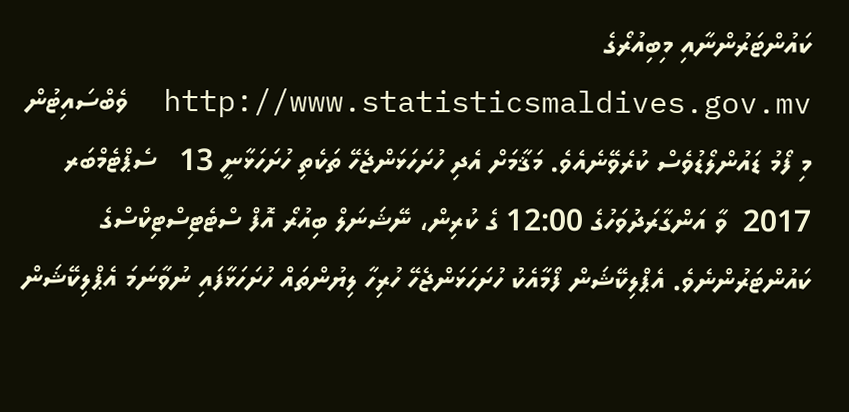ކައުންޓަރުންނާއި މިބިއުރޯގެ http://www.statisticsmaldives.gov.mv  ވެބްސައިޓުން މި ފޯމު ޑައުންލޯޑުވެސް ކުރެވޭނެއެވެ. މަޤާމަށް އެދި ހުށަހަޅަންޖެހޭ ތަކެތި ހުށަހަޅާނީ 13   ސެޕްޓެމްބަރ 2017  ވާ އަންގާރަދުވަހުގެ 12:00 ގެ ކުރިން، ނޭޝަނަލް ބިއުރޯ އޮފް ސްޓެޓިސްޓިކްސްގެ ކައުންޓަރުންނެވެ. އެޕްލިކޭޝަން ފޯމާއެކު ހުށަހަޅަންޖެހޭ ހުރިހާ ލިޔުންތައް ހުށަހަޅާފައި ނުވާނަމަ އެޕްލިކޭޝަން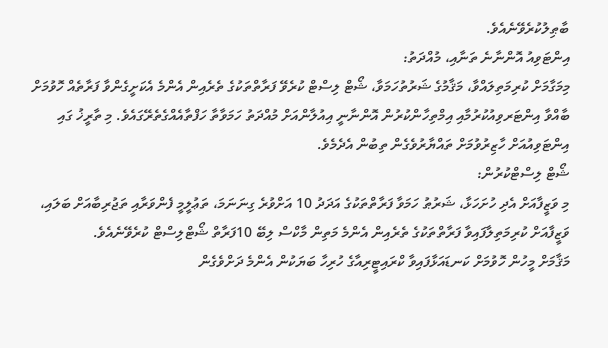ބާޠިލުކުރެވޭނެއެވެ.
އިންޓަވިއު އޮންނާނެ ތަނާއި، މުއްދަތު:
މިމަގާމަށް ކުރިމަތިލައްވާ، މަޤާމުގެ ޝަރުތުހަމަވާ، ޝޯޓް ލިސްޓް ކުރެވޭ ފަރާތްތަކުގެ ތެރެއިން އެންމެ އެކަށީގެންވާ ފަރާތެއް ހޮވުމަށް ބާއްވާ އިންޓަރވިއުކުރުމާއި އިމްތިހާންކުރުން އޮންނާނީ އިއުލާންއަށް މުއްދަތު ހަމަވާތާ ހަފްތާއެއްގެތެރޭގައެވެ. މި ތާރީޚު ގައި އިންޓަވިއުއަށް ހާޒިރުވުމަށް ތައްޔާރުވެގެން ތިބުން އެދެމެވެ.
ޝޯޓް ލިސްޓްކުރުން:
މި ވަޒީފާއަށް އެދި ހުށަހަޅާ، ޝަރުޠު ހަމަވާ ފަރާތްތަކުގެ އަދަދު 10 އަށްވުރެ ގިނަނަމަ، ތަޢުލީމީ ފެންވަރާއި ތަޖުރިބާއަށް ބަލައި، ވަޒީފާއަށް ކުރިމަތިލާފައިވާ ފަރާތްތަކުގެ ތެރެއިން އެންމެ މަތިން މާކްސް ލިބޭ 10ފަރާތް ޝޯޓްލިސްޓް ކުރެވޭނެއެވެ.
މަޤާމަށް މީހުން ހޮވުމަށް ކަނޑައަޅާފައިވާ ކްރައިޓީރިއާގެ ހުރިހާ ބަޔަކުން އެންމެ ދަށްވެގެން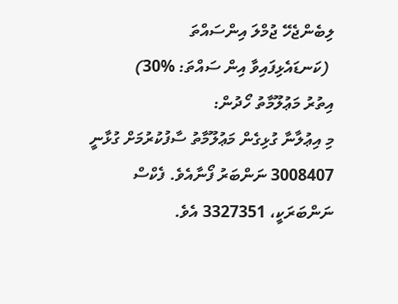ލިބެންޖެހޭ ޖުމްލަ އިންސައްތަ
 (ކަނޑައެޅިފައިވާ އިން ސައްތަ: %30)
އިތުރު މަޢުލޫމާތު ހޯދުން:
މި އިޢުލާނާ ގުޅިގެން މަޢުލޫމާތު ސާފުކުރުމަށް ގުޅާނީ 3008407 ނަންބަރު ފޯނާއެވެ. ފެކްސް ނަންބަރަކީ، 3327351 އެވެ.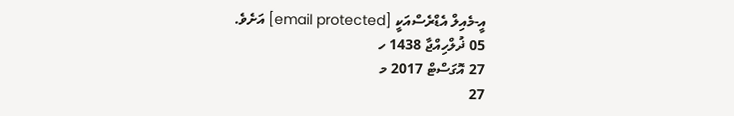އީ-މެއިލް އެޑްރެސްއަކީ [email protected] އަށެވެ.
05 ޛުލްހިއްޖާ 1438 ހ
27 އޮގަސްޓް 2017 މ
27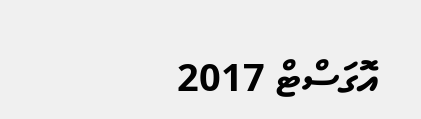އޮގަސްޓް 2017